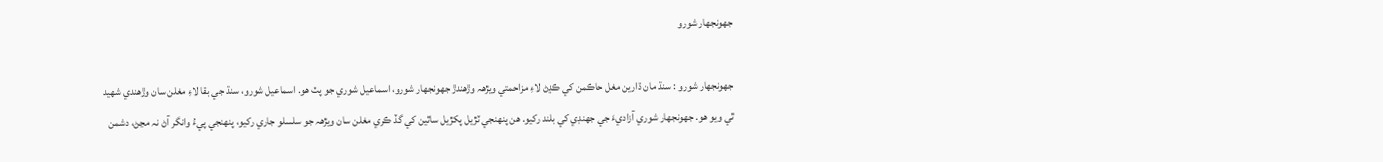جهونجهار شورو

جهونجهار شورو : سنڌ مان ڌارين مغل حاڪمن کي ڪڍڻ لاءِ مزاحمتي ويڙھہ وڙهندڙ جهونجهار شورو، اسماعيل شوري جو پٽ هو. اسماعيل شورو، سنڌ جي بقا لاءِ مغلن سان وڙهندي شھيد ٿي ويو هو. جهونجهار شوري آزاديءَ جي جهنڊي کي بلند رکيو. هن پنھنجي ٽڙيل پکڙيل ساٿين کي گڏ ڪري مغلن سان ويڙھہ جو سلسلو جاري رکيو، پنھنجي پيءُ وانگر آڻ نہ مڃڻ، دشمن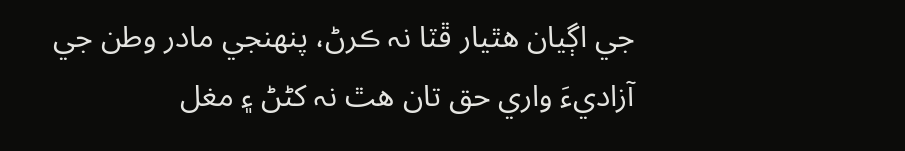جي اڳيان هٿيار ڦٽا نہ ڪرڻ، پنھنجي مادر وطن جي آزاديءَ واري حق تان هٿ نہ کڻڻ ۽ مغل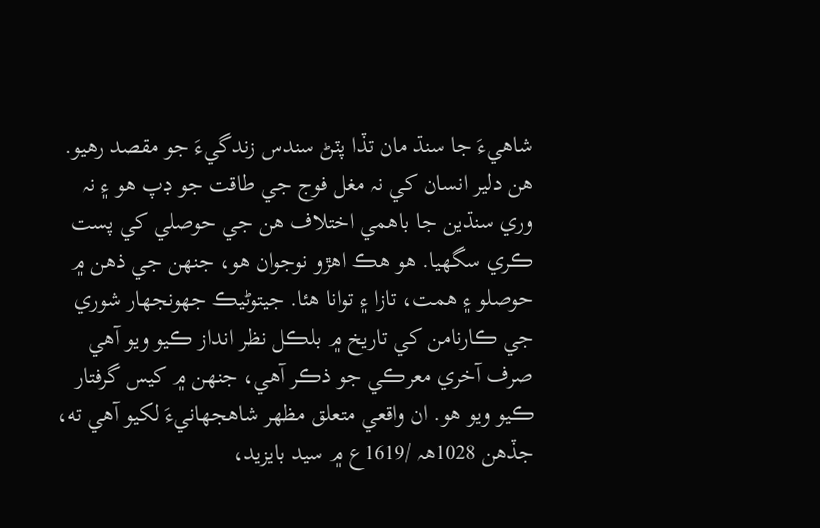شاهيءَ جا سنڌ مان تڏا پٽڻ سندس زندگيءَ جو مقصد رهيو. هن دلير انسان کي نہ مغل فوج جي طاقت جو ڊپ هو ۽ نہ وري سنڌين جا باهمي اختلاف هن جي حوصلي کي پست ڪري سگهيا. هو هڪ اهڙو نوجوان هو، جنهن جي ذهن ۾ حوصلو ۽ همت، تازا ۽ توانا هئا. جيتوڻيڪ جهونجهار شوري جي ڪارنامن کي تاريخ ۾ بلڪل نظر انداز ڪيو ويو آهي صرف آخري معرڪي جو ذڪر آهي، جنهن ۾ کيس گرفتار ڪيو ويو هو. ان واقعي متعلق مظهر شاهجهانيءَ لکيو آهي ته، جڏهن 1028ھہ /1619ع ۾ سيد بايزيد،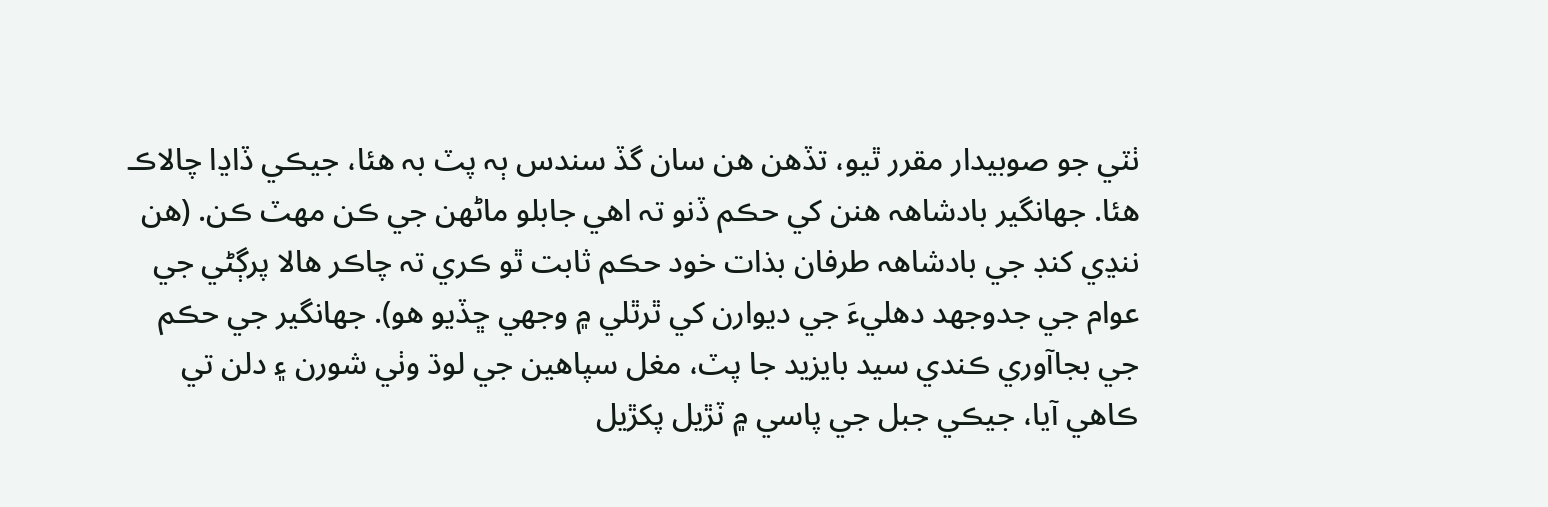ٺٽي جو صوبيدار مقرر ٿيو، تڏهن هن سان گڏ سندس ٻہ پٽ بہ هئا، جيڪي ڏاڍا چالاڪ هئا. جھانگير بادشاھہ هنن کي حڪم ڏنو تہ اهي جابلو ماڻهن جي ڪن مھٽ ڪن. (هن ننڍي کنڊ جي بادشاھہ طرفان بذات خود حڪم ثابت ٿو ڪري تہ چاڪر هالا پرڳڻي جي عوام جي جدوجھد دهليءَ جي ديوارن کي ٿرٿلي ۾ وجهي ڇڏيو هو). جھانگير جي حڪم جي بجاآوري ڪندي سيد بايزيد جا پٽ، مغل سپاهين جي لوڌ وٺي شورن ۽ دلن تي ڪاهي آيا، جيڪي جبل جي پاسي ۾ ٽڙيل پکڙيل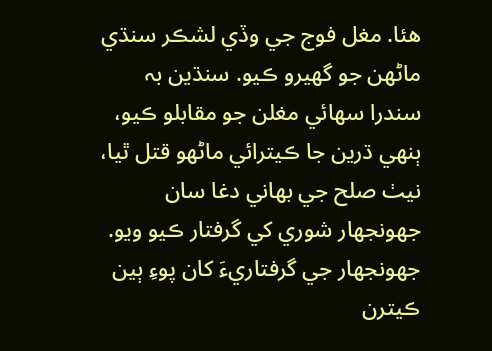هئا. مغل فوج جي وڏي لشڪر سنڌي ماڻهن جو گهيرو ڪيو. سنڌين بہ سندرا سھائي مغلن جو مقابلو ڪيو، ٻنهي ڌرين جا ڪيترائي ماڻهو قتل ٿيا، نيٺ صلح جي بهاني دغا سان جهونجهار شوري کي گرفتار ڪيو ويو. جهونجهار جي گرفتاريءَ کان پوءِ ٻين ڪيترن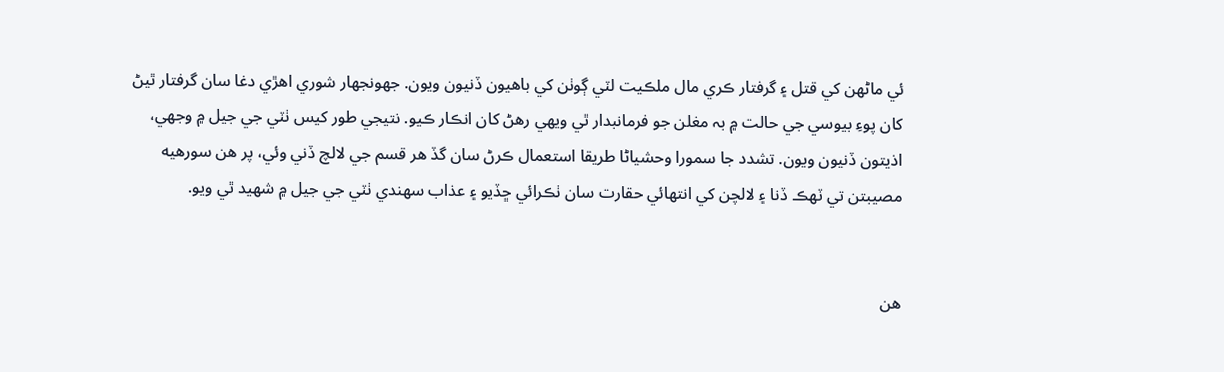ئي ماڻهن کي قتل ۽ گرفتار ڪري مال ملڪيت لٽي ڳوٺن کي باهيون ڏنيون ويون. جهونجهار شوري اهڙي دغا سان گرفتار ٿيڻ کان پوءِ بيوسي جي حالت ۾ بہ مغلن جو فرمانبدار ٿي ويهي رهڻ کان انڪار ڪيو. نتيجي طور کيس ٺٽي جي جيل ۾ وجهي، اذيتون ڏنيون ويون. تشدد جا سمورا وحشياڻا طريقا استعمال ڪرڻ سان گڏ هر قسم جي لالچ ڏني وئي، پر هن سورهيه مصيبتن تي ٽھڪ ڏنا ۽ لالچن کي انتهائي حقارت سان ٺڪرائي ڇڏيو ۽ عذاب سهندي ٺٽي جي جيل ۾ شھيد ٿي ويو.


هن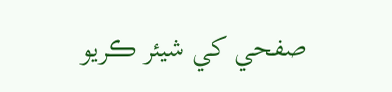صفحي کي شيئر ڪريو